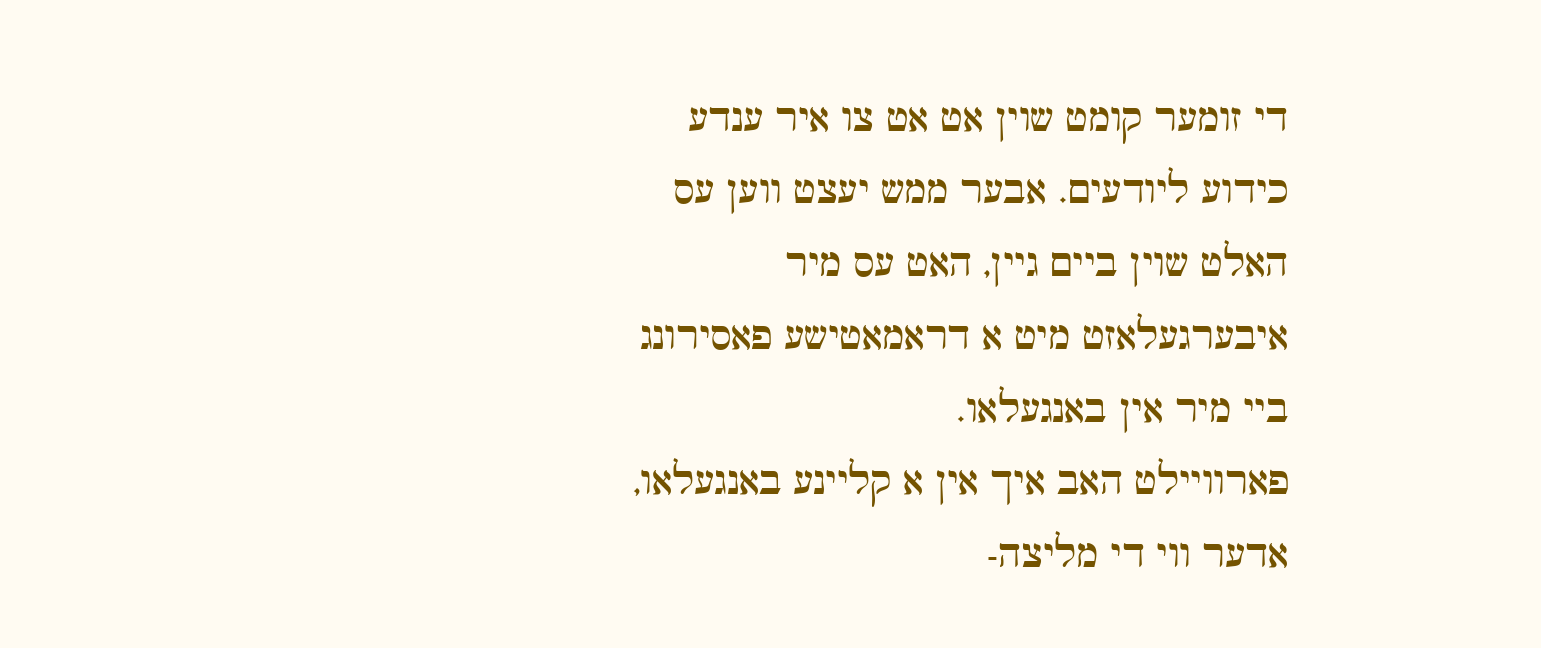די זומער קומט שוין אט אט צו איר ענדע כידוע ליודעים. אבער ממש יעצט ווען עס האלט שוין ביים גיין, האט עס מיר איבערגעלאזט מיט א דראמאטישע פאסירונג ביי מיר אין באנגעלאו.
פארוויילט האב איך אין א קליינע באנגעלאו, אדער ווי די מליצה-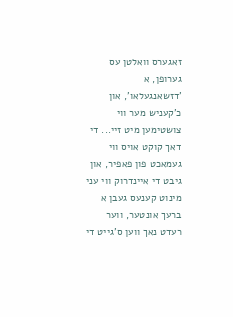זאגערס וואלטן עס גערופן, א 'דזשאנגעלאו', און כ'קעניש מער ווי צושטימען מיט זיי... די דאך קוקט אויס ווי געמאכט פון פאפיר, און גיבט די איינדרוק ווי עני מינוט קענעס געבן א ברעך אונטער, ווער רעדט נאך ווען ס'גייט די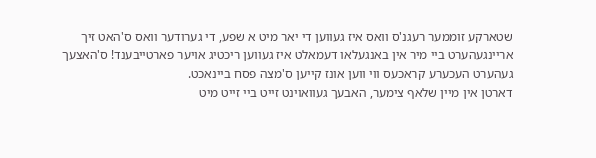שטארקע זוממער רעגנ'ס וואס איז געווען די יאר מיט א שפע, די גערודער וואס ס'האט זיך אריינגעהערט ביי מיר אין באנגעלאו דעמאלט איז געווען ריכטיג אויער פארטייבענד! ס'האצעך געהערט העכערע קראכעס ווי ווען אונז קייען ס'מצה פסח ביינאכט.
דארטן אין מיין שלאף צימער, האבעך געוואוינט זייט ביי זייט מיט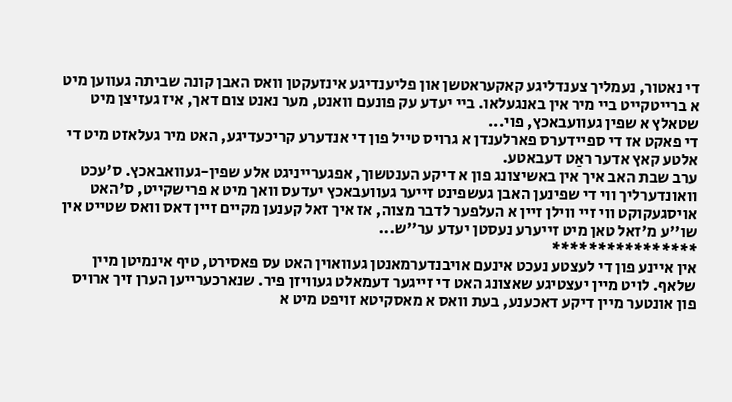די נאטור, נעמליך צענדליגע קאקעראטשן און פליענדיגע אינזעקטן וואס האבן קונה שביתה געווען מיט א ברייטקייט ביי מיר אין באנגעלאו. ביי יעדע עק פונעם וואנט, מער נאנט צום דאך, איז געזיצן מיט שטאלץ א שפין געוועבאכץ, פוי...
די פאקט אז די ספיידערס פארלענדן א גרויס טייל פון די אנדערע קריכעדיגע, האט מיר געלאזט מיט די אלטע קאץ אדער ראַט דעבאטע.
ערב שבת האב איך אין באשיצונג פון א דיקע הענטשוך, אפגערייניגט אלע שפין-געוואבאכץ. ס'עכט וואונדערליך ווי די שפינען האבן געשפינט זייער געוועבאכץ יעדעס וואך מיט א פרישקייט, ס'האט אויסגעקוקט ווי זיי ווילן זיין א העלפער לדבר מצוה, אז איך זאל קענען מקיים זיין דאס וואס שטייט אין שו''ע מ'זאל טאן מיט זייערע נעסטן יעדע ער''ש...
****************
אין איינע פון די לעצטע נעכט אינעם אויבנדערמאנטן געוואוין האט עס פאסירט, טיף אינמיטן מיין שלאף. לויט מיין יעצטיגע שאצונג האט די זייגער דעמאלט געוויזן פיר. שנארכערייען הערן זיך ארויס פון אונטער מיין דיקע דאכענע, בעת וואס א מאסקיטא זויפט מיט א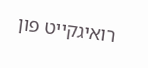רואיגקייט פון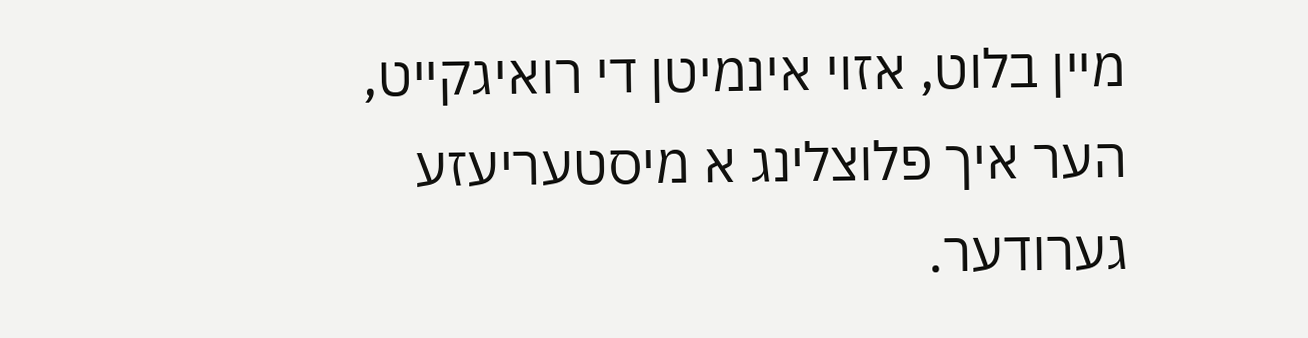מיין בלוט, אזוי אינמיטן די רואיגקייט, הער איך פלוצלינג א מיסטעריעזע גערודער.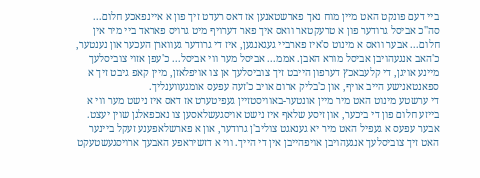ביי דעם פונקט האט מיין מוח נאך פארשטאנען אז דאס רעדט זיך פון א איינפאכע חלום... סה''כ אביסל גרודער פון א טרעקטאר וואס איך פאר דערויף מיט גרויס פאראד ביי מיר אין חלום... אבער וואס א מינוט ס'איז פארביי געגאנגען, איז די גרודער געווארן העכער און נענטער, כ'האב אנגעהויבן אביסל מורא האבן. אממ... אביסל מער ווי אביסל... כ'עפן אזוי צוביסלעך מיינע אויגן, די קלעבאכץ דערפון הייבט זיך צוביסלעך אן צו אויפלאזן, מיין קאפ גיבט זיך א ספאנטאנישע הייב אויף, און כ'בליק ארום אויב כ'זעה עפעס אומגעווענליך.
די ערשטע מינוט האט מיר מיין אונטער-באוויסטזיין געפיטערט אז דאס איז נישט מער ווי א בייזע חלום פון די ביכער, און זיסע שלאף איז נישט אויסגעשלאסען צו נאכפאלגן שוין יעצט. אבער עפעס א געפיל האט מיר יא גענאגט צוליב'ן גרודער, און א פארשלאפענע זעקל ביינער האט זיך צוביסלעך אנגעהויבן אויפהייבן אין די הייך. ווי א דזשיראפע האבעך ארויסגעשטעקט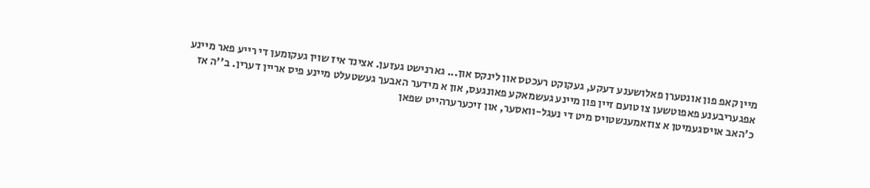מיין קאפ פון אונטערן פאלושענע דעקע, געקוקט רעכטס און לינקס און... גארנישט געזען. אצינד איז שוין געקומען די רייע פאר מיינע אפגעריבענע פאפוטשען צו טועם זיין פון מיינע געשמאקע פאונגעס, און א מידער האבעך געשטעלט מיינע פיס אריין דערין. ב''ה אז כ'האב אויסגעמיטן א צוזאמענשטויס מיט די נעגל-וואסער, און זיכערערהייט שפאן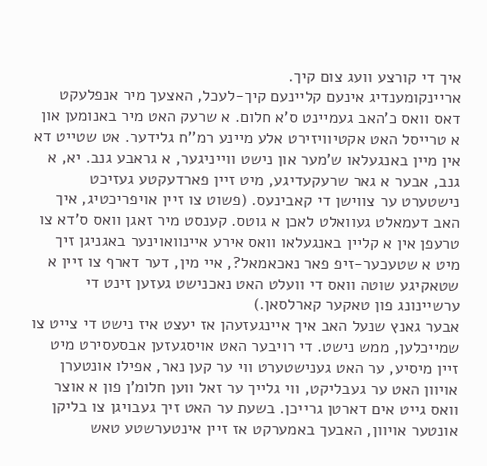איך די קורצע וועג צום קיך.
אריינקומענדיג אינעם קליינעם קיך-לעכל, האצעך מיר אנפלעקט דאס וואס כ'האב געמיינט ס'א חלום. א שרעק האט מיר באנומען און א טרייסל האט אקטיוויזירט אלע מיינע רמ''ח גלידער. אט שטייט דא אין מיין באנגעלאו ש'מער און נישט ווייניגער, א גראבע גנב. יא, א גנב, אבער א גאר שרעקעדיגע, מיט זיין פארדעקטע געזיכט נישטערט ער צווישן די קאבינעס. (פשוט צו זיין אויפריכטיג, איך האב דעמאלט געוואלט לאכן א גוטס. קענסט מיר זאגן וואס ס'דא צו טרעפן אין א קליין באנגעלאו וואס אירע איינוואוינער באגניגן זיך מיט א שטעכער-זיפ פאר נאכאמאל?, איי מין, דער דארף צו זיין א שטאקיגע שוטה וואס די וועלט האט נאכנישט געזען זינט די ערשיינונג פון טאקער קארלסאן.)
אבער גאנץ שנעל האב איך איינגעזעהן אז יעצט איז נישט די צייט צו שמייכלען, ממש נישט. די רויבער האט אויסגעזען אבסעסירט מיט זיין מיסיע, ער האט גענישטערט ווי ער קען נאר, אפילו אונטערן אויוון האט ער געבליקט, ווי גלייך ער זאל ווען חלומ'ן פון א אוצר וואס גייט אים דארטן גרייכן. בשעת ער האט זיך געבויגן צו בליקן אונטער אויוון, האבעך באמערקט אז זיין אינטערשטע טאש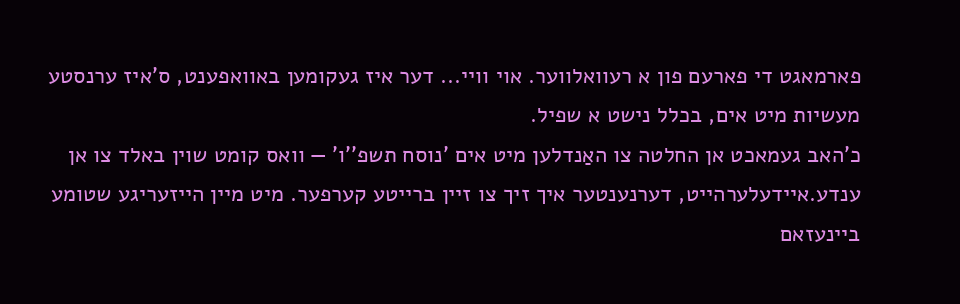פארמאגט די פארעם פון א רעוואלווער. אוי וויי... דער איז געקומען באוואפענט, ס'איז ערנסטע מעשיות מיט אים, בכלל נישט א שפיל.
כ'האב געמאכט אן החלטה צו האַנדלען מיט אים 'נוסח תשפ''ו' — וואס קומט שוין באלד צו אן ענדע.איידעלערהייט, דערנענטער איך זיך צו זיין ברייטע קערפער. מיט מיין הייזעריגע שטומע ביינעזאם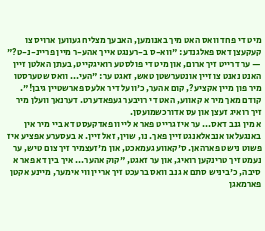מיט די פחד וואס האט מיך באנומען, האבעך מצליח געווען ארויס צו קעקעצן דאס פאלגנדע: "ווא-ס ב-רענגט אייך אהע-ר מיין פריינ-נ-ט?" — ער דרייט זיך ארום, און מיט די פולסטע רואיגקייט, בעתן האלטן זיין האנט נאנט צו זיין אונטערשטן טאש, זאגט ער: "העי... וואס שטערסטו מיר פון מיין אקציע?, קום אהער, כ'וועל דיר אלעס פארשטיין גיבן!". קודם מאך מיר א קאווע, האט די רויבער געפאדערט. דערנאך וועלן מיר זיך רואיג זעצן און עס אדורכשמועסן.
א מין גנב דאס... ער איז גרייט פאר א לייוו פאדקעסט דא ביי מיר אין באנגעלאו אנבאלאנגט זיין פאך. נו, שוין, זאל זיין. א בעסערע אפציע איז פשוט נישט פארהאן. ס'קאווע געמאכט, און מ'זעצמיר זיך צום טיש, ער נעמט זיך טרינקען רואיג, און ער זאגט, "קוק אהער... איך בין דא פאר א סיבה, כ'ביניש סתם א גנב וואס ברעכט זיך אריין ווי אימער, מיינע אקטן פארמאגן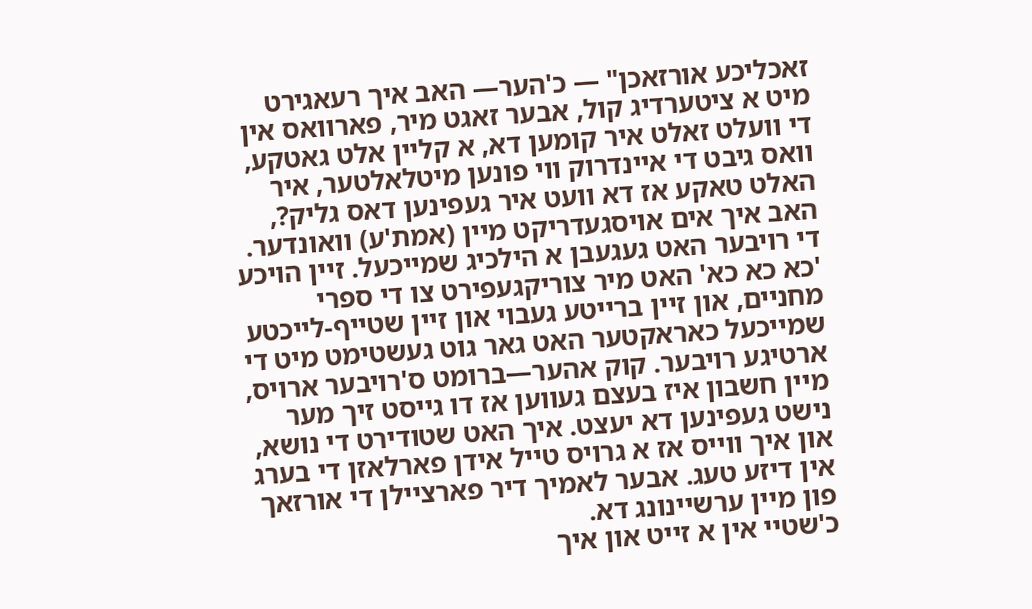זאכליכע אורזאכן" — כ'הער— האב איך רעאגירט מיט א ציטערדיג קול, אבער זאגט מיר, פארוואס אין די וועלט זאלט איר קומען דא, א קליין אלט גאטקע, וואס גיבט די איינדרוק ווי פונען מיטלאלטער, איר האלט טאקע אז דא וועט איר געפינען דאס גליק?, האב איך אים אויסגעדריקט מיין (אמת'ע) וואונדער.
די רויבער האט געגעבן א הילכיג שמייכעל. זיין הויכע 'כא כא כא' האט מיר צוריקגעפירט צו די ספרי מחניים, און זיין ברייטע געבוי און זיין שטייף-לייכטע שמייכעל כאראקטער האט גאר גוט געשטימט מיט די ארטיגע רויבער. קוק אהער—ברומט ס'רויבער ארויס, מיין חשבון איז בעצם געווען אז דו גייסט זיך מער נישט געפינען דא יעצט. איך האט שטודירט די נושא, און איך ווייס אז א גרויס טייל אידן פארלאזן די בערג אין דיזע טעג. אבער לאמיך דיר פארציילן די אורזאך פון מיין ערשיינונג דא.
כ'שטיי אין א זייט און איך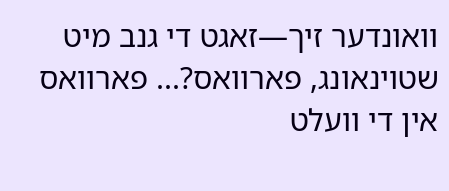וואונדער זיך—זאגט די גנב מיט שטוינאונג, פארוואס?... פארוואס אין די וועלט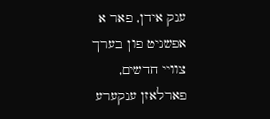ענק אידן, פאר א אפשניט פון בערך צוויי חדשים, פארלאזן ענקערע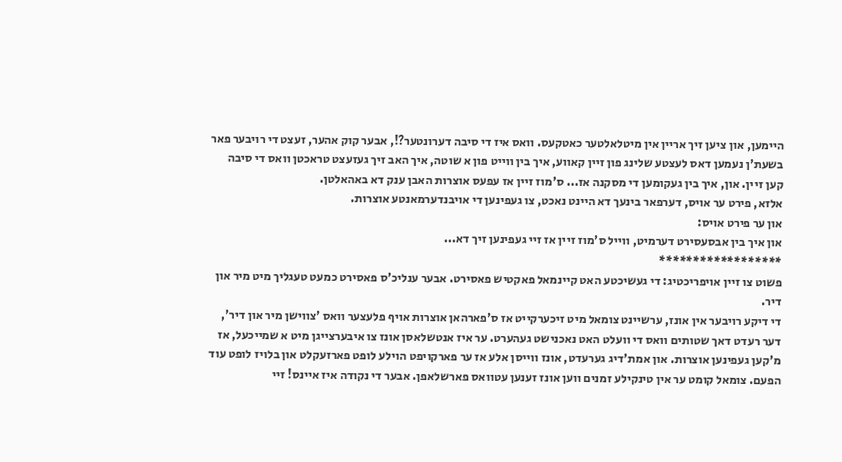היימען, און ציען זיך אריין אין מיטלאלטער כאטקעס. וואס איז די סיבה דערונטער?!, אבער קוק אהער, זעצט די רויבער פאר בשעת'ן נעמען דאס לעצטע שלינג פון זיין קאווע, איך בין ווייט פון א שוטה, איך האב זיך געזעצט טראכטן וואס די סיבה קען זיין. און, איך בין געקומען די מסקנה אז... ס'מוז זיין אז עפעס אוצרות האבן ענק דא באהאלטן.
אלזא, פירט ער אויס, דערפאר בינעך דא היינט נאכט, צו געפינען די אויבנדערמאנטע אוצרות.
און ער פירט אויס:
און איך בין אבסעסירט דערמיט, ווייל ס'מוז זיין אז זיי געפינען זיך דא...
******************
פשוט צו זיין אויפריכטיג: די געשיכטע האט קיינמאל פאקטיש פאסירט. אבער ענליכ'ס פאסירט כמעט טעגליך מיט מיר און דיר.
די דיקע רויבער אין אונז, ערשיינט צומאל מיט זיכערקייט אז ס'פארהאן אוצרות אויף פלעצער וואס 'צווישן מיר און דיר', דער רעדט דאך שטותים וואס די וועלט האט נאכנישט געהערט. ער איז אנטשלאסן אונז צו איבערצייגן מיט א שמייכעל, אז מ'קען געפינען אוצרות. און אמת'דיג גערעדט, אונז ווייסן אלע אז ער פארקויפט הוילע לופט פארזעקלט און בלויז לופט עוד הפעם. צומאל קומט ער אין טינקילע זמנים ווען אונז זענען עטוואס פארשלאפן. אבער די נקודה איז איינס! זיי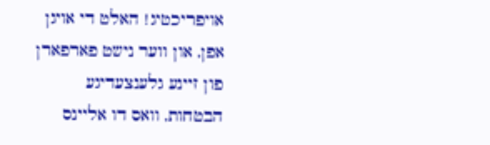אויפריכטיג! האלט די אויגן אפן, און ווער נישט פארפארן פון זיינע גלענצעדיגע הבטחות, וואס דו אליינס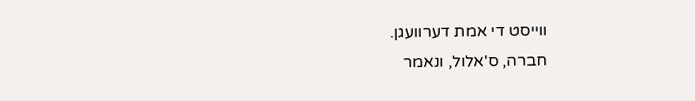ווייסט די אמת דערוועגן.
חברה, ס'אלול, ונאמר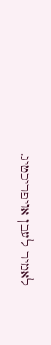לאמיר לעבן אויפריכטיג.